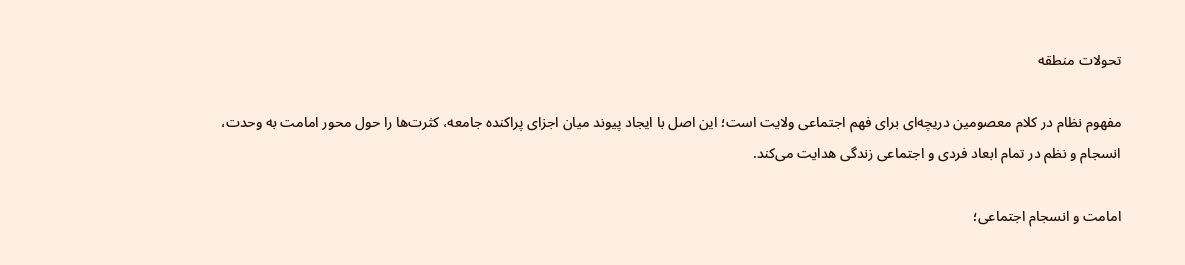تحولات منطقه

مفهوم نظام در کلام معصومین دریچه‌ای برای فهم اجتماعی ولایت است؛ این اصل با ایجاد پیوند میان اجزای پراکنده جامعه، کثرت‌ها را حول محور امامت به وحدت، انسجام و نظم در تمام ابعاد فردی و اجتماعی زندگی هدایت می‌کند.

امامت و انسجام اجتماعی؛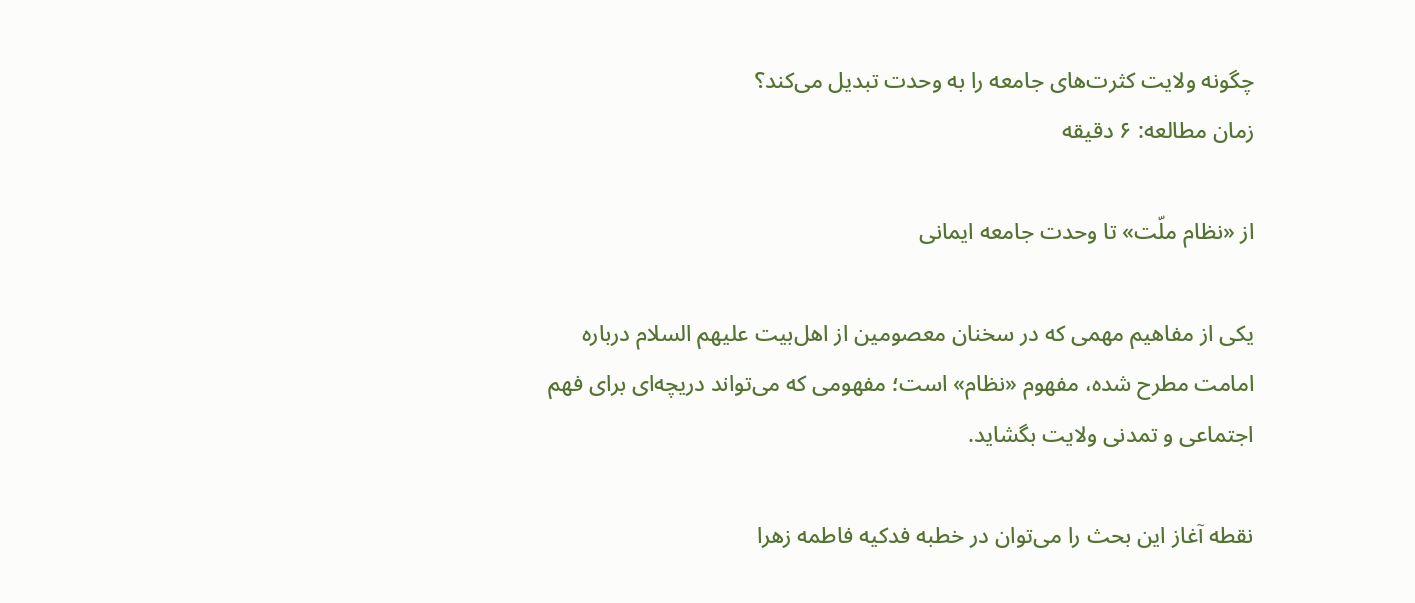چگونه ولایت کثرت‌های جامعه را به وحدت تبدیل می‌کند؟
زمان مطالعه: ۶ دقیقه

از «نظام ملّت» تا وحدت جامعه ایمانی

یکی از مفاهیم مهمی که در سخنان معصومین از اهل‌بیت علیهم السلام درباره امامت مطرح شده، مفهوم «نظام» است؛ مفهومی که می‌تواند دریچه‌ای برای فهم اجتماعی و تمدنی ولایت بگشاید.

نقطه آغاز این بحث را می‌توان در خطبه فدکیه فاطمه زهرا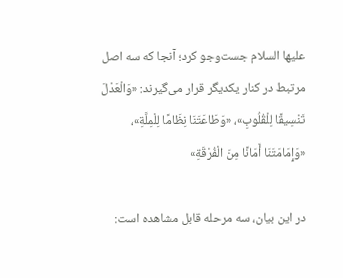علیها السلام جست‌وجو کرد؛ آنجا که سه اصل مرتبط در کنار یکدیگر قرار می‌گیرند: «وَالْعَدْلَ تَنْسِیقًا لِلْقُلُوبِ»، «وَطَاعَتَنَا نِظَامًا لِلْمِلَّةِ»، «وَإِمَامَتَنَا أَمَانًا مِنَ الْفُرْقَةِ»

در این بیان، سه مرحله قابل مشاهده است: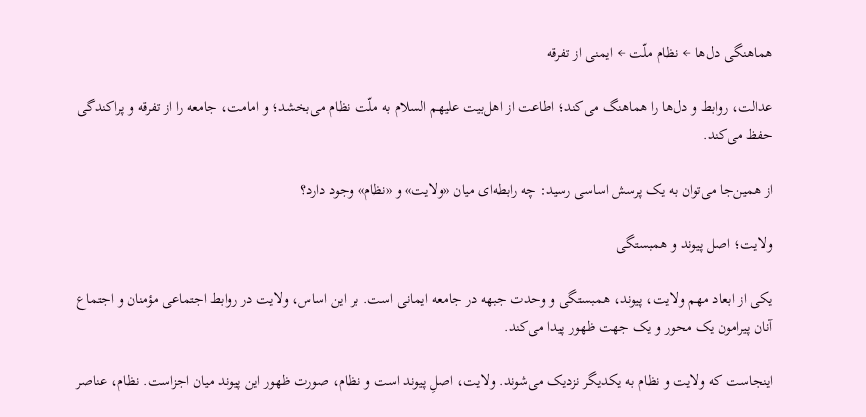هماهنگی دل‌ها ← نظام ملّت ← ایمنی از تفرقه

عدالت، روابط و دل‌ها را هماهنگ می‌کند؛ اطاعت از اهل‌بیت علیهم السلام به ملّت نظام می‌بخشد؛ و امامت، جامعه را از تفرقه و پراکندگی حفظ می‌کند.

از همین‌جا می‌توان به یک پرسش اساسی رسید: چه رابطه‌ای میان «ولایت» و «نظام» وجود دارد؟

ولایت؛ اصل پیوند و همبستگی

یکی از ابعاد مهم ولایت، پیوند، همبستگی و وحدت جبهه در جامعه ایمانی است. بر این اساس، ولایت در روابط اجتماعی مؤمنان و اجتماع آنان پیرامون یک محور و یک جهت ظهور پیدا می‌کند.

اینجاست که ولایت و نظام به یکدیگر نزدیک می‌شوند. ولایت، اصلِ پیوند است و نظام، صورت ظهور این پیوند میان اجزاست. نظام، عناصر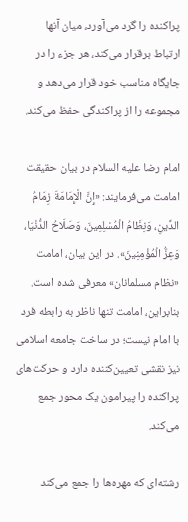پراکنده را گرد می‌آورد، میان آنها ارتباط برقرار می‌کند، هر جزء را در جایگاه مناسب خود قرار می‌دهد و مجموعه را از پراکندگی حفظ می‌کند.

امام رضا علیه السلام در بیان حقیقت امامت می‌فرمایند: «إِنَّ الْإِمَامَةَ زِمَامُ الدِّینِ، وَنِظَامُ الْمُسْلِمِینَ، وَصَلَاحُ الدُّنْیَا، وَعِزُّ الْمُؤْمِنِینَ». در این بیان، امامت «نظام مسلمانان» معرفی شده است. بنابراین، امامت تنها ناظر به رابطه فرد با امام نیست؛ در ساخت جامعه اسلامی نیز نقشی تعیین‌کننده دارد و حرکت‌های پراکنده را پیرامون یک محور جمع می‌کند.

رشته‌ای که مهره‌ها را جمع می‌کند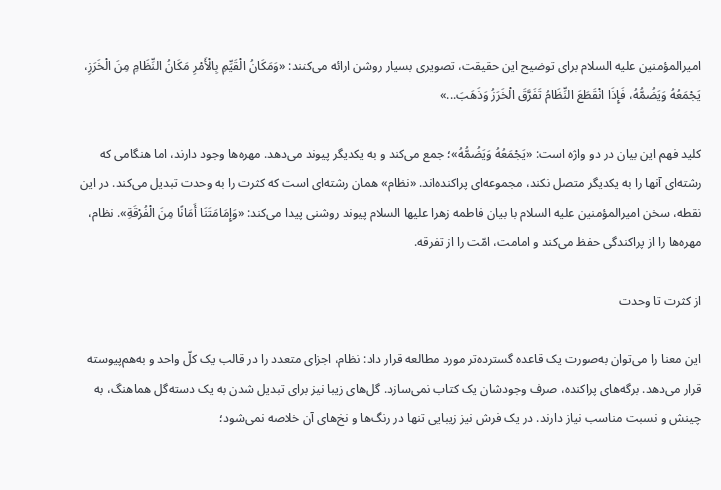امیرالمؤمنین علیه السلام برای توضیح این حقیقت، تصویری بسیار روشن ارائه می‌کنند: «وَمَکَانُ الْقَیِّمِ بِالْأَمْرِ مَکَانُ النِّظَامِ مِنَ الْخَرَزِ، یَجْمَعُهُ وَیَضُمُّهُ، فَإِذَا انْقَطَعَ النِّظَامُ تَفَرَّقَ الْخَرَزُ وَذَهَبَ...»

کلید فهم این بیان در دو واژه است: «یَجْمَعُهُ وَیَضُمُّهُ»؛ جمع می‌کند و به یکدیگر پیوند می‌دهد. مهره‌ها وجود دارند، اما هنگامی که رشته‌ای آنها را به یکدیگر متصل نکند، مجموعه‌ای پراکنده‌اند. «نظام» همان رشته‌ای است که کثرت را به وحدت تبدیل می‌کند. در این نقطه، سخن امیرالمؤمنین علیه السلام با بیان فاطمه زهرا علیها السلام پیوند روشنی پیدا می‌کند: «وَإِمَامَتَنَا أَمَانًا مِنَ الْفُرْقَةِ». نظام، مهره‌ها را از پراکندگی حفظ می‌کند و امامت، امّت را از تفرقه.

از کثرت تا وحدت

این معنا را می‌توان به‌صورت یک قاعده گسترده‌تر مورد مطالعه قرار داد: نظام، اجزای متعدد را در قالب یک کلّ واحد و به‌هم‌پیوسته قرار می‌دهد. برگه‌های پراکنده، صرف وجودشان یک کتاب نمی‌سازد. گل‌های زیبا نیز برای تبدیل شدن به یک دسته‌گل هماهنگ، به چینش و نسبت مناسب نیاز دارند. در یک فرش نیز زیبایی تنها در رنگ‌ها و نخ‌های آن خلاصه نمی‌شود؛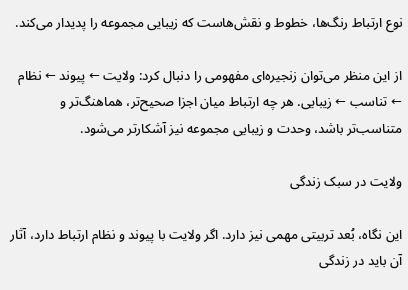نوع ارتباط رنگ‌ها، خطوط و نقش‌هاست که زیبایی مجموعه را پدیدار می‌کند.

از این منظر می‌توان زنجیره‌ای مفهومی را دنبال کرد: ولایت ← پیوند ← نظام ← تناسب ← زیبایی. هر چه ارتباط میان اجزا صحیح‌تر، هماهنگ‌تر و متناسب‌تر باشد، وحدت و زیبایی مجموعه نیز آشکارتر می‌شود.

ولایت در سبک زندگی

این نگاه، بُعد تربیتی مهمی نیز دارد. اگر ولایت با پیوند و نظام ارتباط دارد، آثار آن باید در زندگی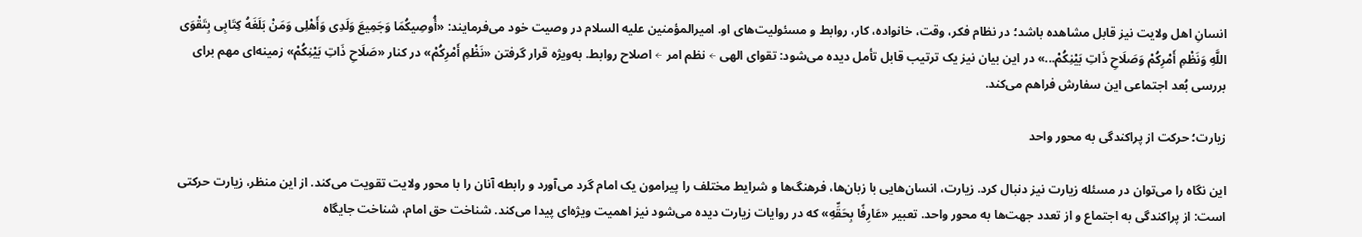انسانِ اهل ولایت نیز قابل مشاهده باشد؛ در نظام فکر، وقت، خانواده، کار، روابط و مسئولیت‌های او. امیرالمؤمنین علیه السلام در وصیت خود می‌فرمایند: «أُوصِیکُمَا وَجَمِیعَ وَلَدِی وَأَهْلِی وَمَنْ بَلَغَهُ کِتَابِی بِتَقْوَی اللَّهِ وَنَظْمِ أَمْرِکُمْ وَصَلَاحِ ذَاتِ بَیْنِکُمْ...» در این بیان نیز یک ترتیب قابل تأمل دیده می‌شود: تقوای الهی ← نظم امر ← اصلاح روابط. به‌ویژه قرار گرفتن «نَظْمِ أَمْرِکُمْ» در کنار «صَلَاحِ ذَاتِ بَیْنِکُمْ» زمینه‌ای مهم برای بررسی بُعد اجتماعی این سفارش فراهم می‌کند.

زیارت؛ حرکت از پراکندگی به محور واحد

این نگاه را می‌توان در مسئله زیارت نیز دنبال کرد. زیارت، انسان‌هایی با زبان‌ها، فرهنگ‌ها و شرایط مختلف را پیرامون یک امام گرد می‌آورد و رابطه آنان را با محور ولایت تقویت می‌کند. از این منظر، زیارت حرکتی است: از پراکندگی به اجتماع و از تعدد جهت‌ها به محور واحد. تعبیر «عَارِفًا بِحَقِّهِ» که در روایات زیارت دیده می‌شود نیز اهمیت ویژه‌ای پیدا می‌کند. شناخت حق امام، شناخت جایگاه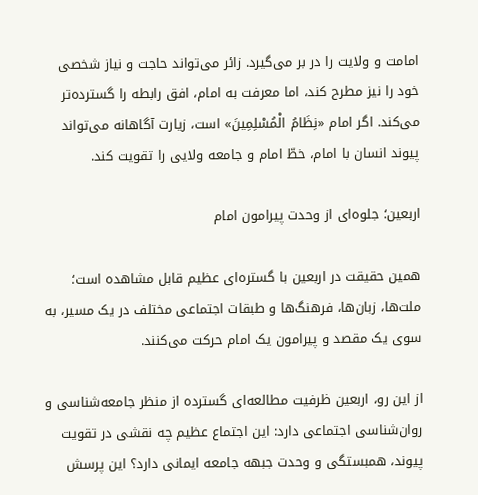امامت و ولایت را در بر می‌گیرد. زائر می‌تواند حاجت و نیاز شخصی خود را نیز مطرح کند، اما معرفت به امام، افق رابطه را گسترده‌تر می‌کند. اگر امام «نِظَامُ الْمُسْلِمِینَ» است، زیارت آگاهانه می‌تواند پیوند انسان با امام، خطّ امام و جامعه ولایی را تقویت کند.

اربعین؛ جلوه‌ای از وحدت پیرامون امام

همین حقیقت در اربعین با گستره‌ای عظیم قابل مشاهده است؛ ملت‌ها، زبان‌ها، فرهنگ‌ها و طبقات اجتماعی مختلف در یک مسیر، به سوی یک مقصد و پیرامون یک امام حرکت می‌کنند.

از این رو، اربعین ظرفیت مطالعه‌ای گسترده از منظر جامعه‌شناسی و روان‌شناسی اجتماعی دارد: این اجتماع عظیم چه نقشی در تقویت پیوند، همبستگی و وحدت جبهه جامعه ایمانی دارد؟ این پرسش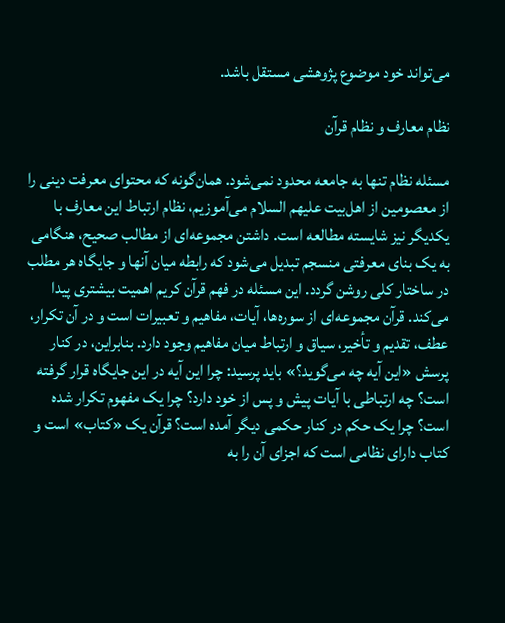می‌تواند خود موضوع پژوهشی مستقل باشد.

نظام معارف و نظام قرآن

مسئله نظام تنها به جامعه محدود نمی‌شود. همان‌گونه که محتوای معرفت دینی را از معصومین از اهل‌بیت علیهم السلام می‌آموزیم، نظام ارتباط این معارف با یکدیگر نیز شایسته مطالعه است. داشتن مجموعه‌ای از مطالب صحیح، هنگامی به یک بنای معرفتی منسجم تبدیل می‌شود که رابطه میان آنها و جایگاه هر مطلب در ساختار کلی روشن گردد. این مسئله در فهم قرآن کریم اهمیت بیشتری پیدا می‌کند. قرآن مجموعه‌ای از سوره‌ها، آیات، مفاهیم و تعبیرات است و در آن تکرار، عطف، تقدیم و تأخیر، سیاق و ارتباط میان مفاهیم وجود دارد. بنابراین، در کنار پرسش «این آیه چه می‌گوید؟» باید پرسید: چرا این آیه در این جایگاه قرار گرفته است؟ چه ارتباطی با آیات پیش و پس از خود دارد؟ چرا یک مفهوم تکرار شده است؟ چرا یک حکم در کنار حکمی دیگر آمده است؟ قرآن یک «کتاب» است و کتاب دارای نظامی است که اجزای آن را به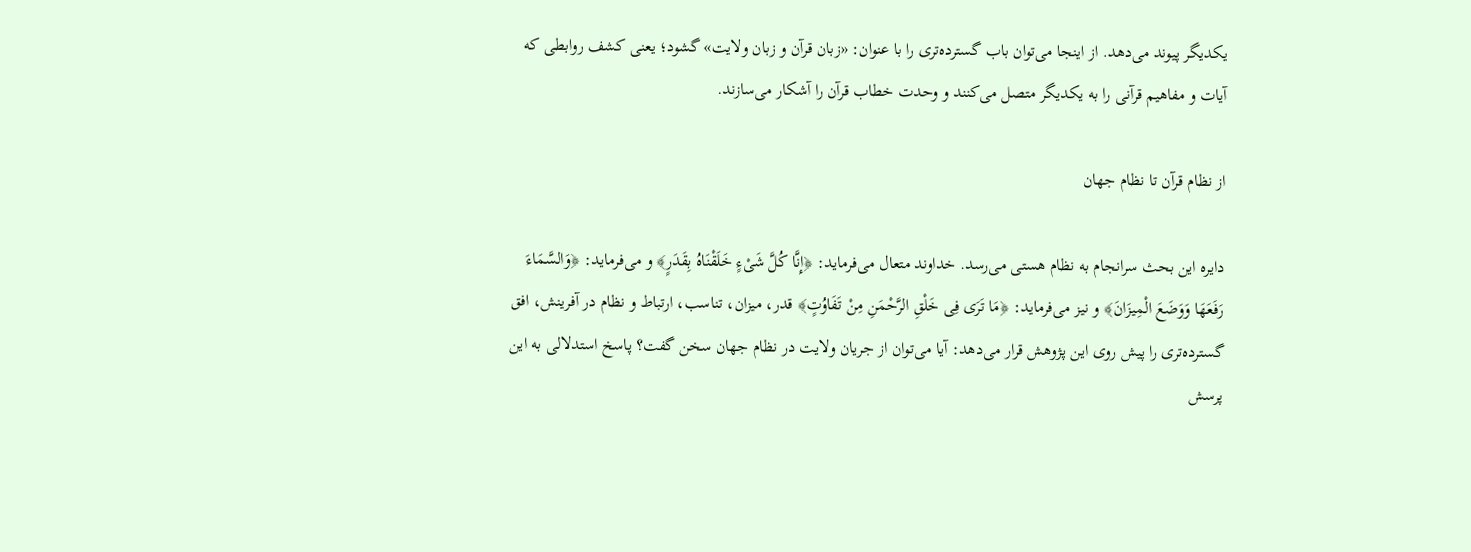یکدیگر پیوند می‌دهد. از اینجا می‌توان باب گسترده‌تری را با عنوان: «زبان قرآن و زبان ولایت» گشود؛ یعنی کشف روابطی که آیات و مفاهیم قرآنی را به یکدیگر متصل می‌کنند و وحدت خطاب قرآن را آشکار می‌سازند.

از نظام قرآن تا نظام جهان

دایره این بحث سرانجام به نظام هستی می‌رسد. خداوند متعال می‌فرماید: ﴿إِنَّا کُلَّ شَیْءٍ خَلَقْنَاهُ بِقَدَرٍ﴾ و می‌فرماید: ﴿وَالسَّمَاءَ رَفَعَهَا وَوَضَعَ الْمِیزَانَ﴾ و نیز می‌فرماید: ﴿مَا تَرَی فِی خَلْقِ الرَّحْمَنِ مِنْ تَفَاوُتٍ﴾ قدر، میزان، تناسب، ارتباط و نظام در آفرینش، افق گسترده‌تری را پیش روی این پژوهش قرار می‌دهد: آیا می‌توان از جریان ولایت در نظام جهان سخن گفت؟ پاسخ استدلالی به این پرسش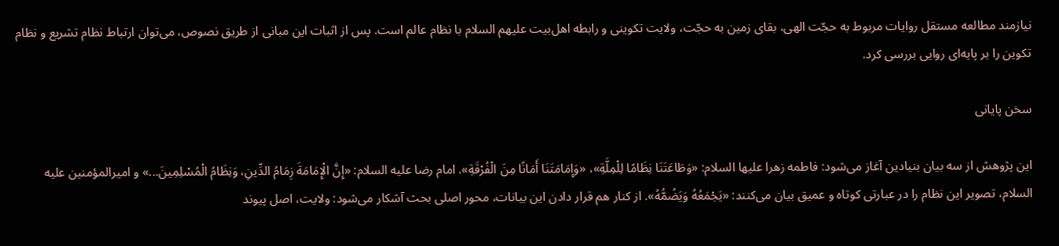نیازمند مطالعه مستقل روایات مربوط به حجّت الهی، بقای زمین به حجّت، ولایت تکوینی و رابطه اهل‌بیت علیهم السلام با نظام عالم است. پس از اثبات این مبانی از طریق نصوص، می‌توان ارتباط نظام تشریع و نظام تکوین را بر پایه‌ای روایی بررسی کرد.

سخن پایانی

این پژوهش از سه بیان بنیادین آغاز می‌شود: فاطمه زهرا علیها السلام: «وَطَاعَتَنَا نِظَامًا لِلْمِلَّةِ»، «وَإِمَامَتَنَا أَمَانًا مِنَ الْفُرْقَةِ». امام رضا علیه السلام: «إِنَّ الْإِمَامَةَ زِمَامُ الدِّینِ، وَنِظَامُ الْمُسْلِمِینَ...» و امیرالمؤمنین علیه السلام، تصویر این نظام را در عبارتی کوتاه و عمیق بیان می‌کنند: «یَجْمَعُهُ وَیَضُمُّهُ». از کنار هم قرار دادن این بیانات، محور اصلی بحث آشکار می‌شود: ولایت، اصل پیوند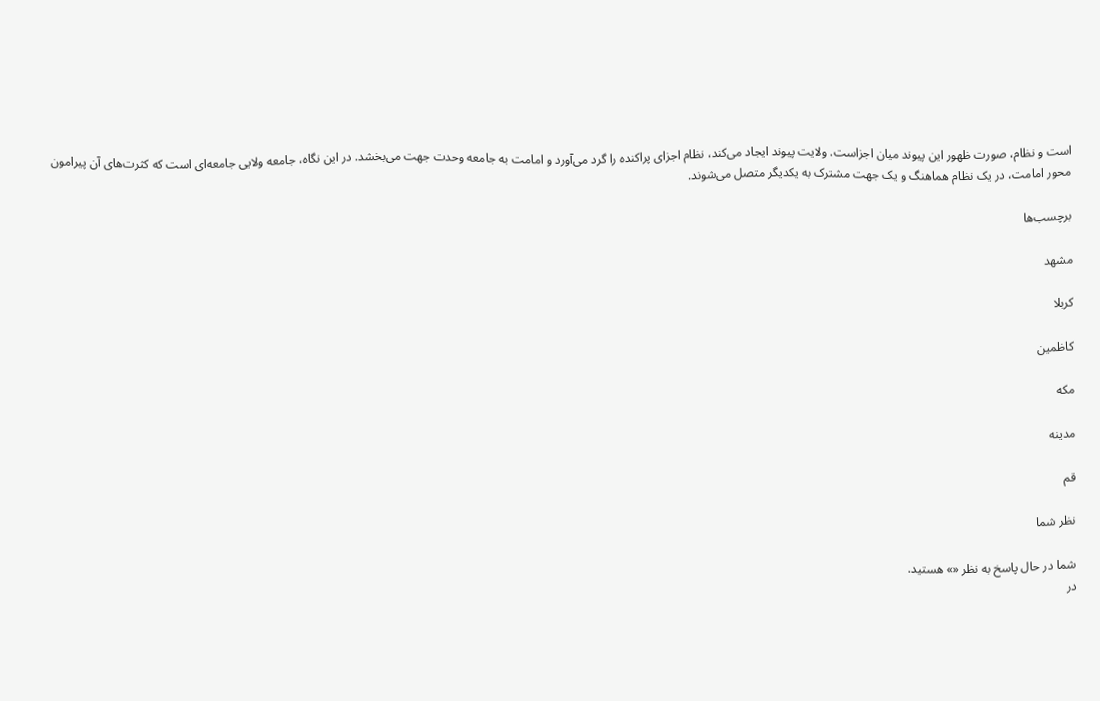است و نظام، صورت ظهور این پیوند میان اجزاست. ولایت پیوند ایجاد می‌کند، نظام اجزای پراکنده را گرد می‌آورد و امامت به جامعه وحدت جهت می‌بخشد. در این نگاه، جامعه ولایی جامعه‌ای است که کثرت‌های آن پیرامون محور امامت، در یک نظام هماهنگ و یک جهت مشترک به یکدیگر متصل می‌شوند.

برچسب‌ها

مشهد

کربلا

کاظمین

مکه

مدینه

قم

نظر شما

شما در حال پاسخ به نظر «» هستید.
در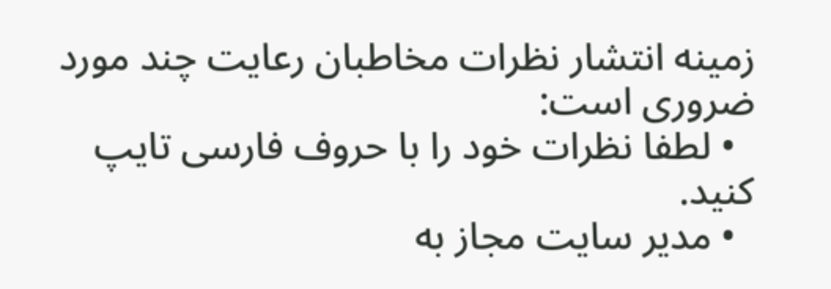زمینه انتشار نظرات مخاطبان رعایت چند مورد ضروری است:
  • لطفا نظرات خود را با حروف فارسی تایپ کنید.
  • مدیر سایت مجاز به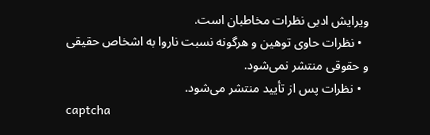ویرایش ادبی نظرات مخاطبان است.
  • نظرات حاوی توهین و هرگونه نسبت ناروا به اشخاص حقیقی و حقوقی منتشر نمی‌شود.
  • نظرات پس از تأیید منتشر می‌شود.
captcha